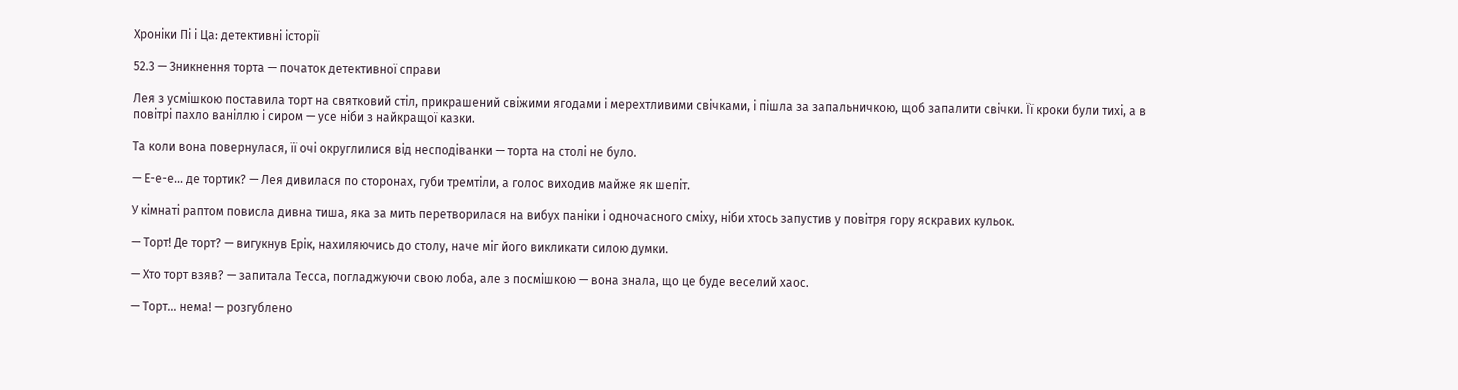Хроніки Пі і Ца: детективні історії

52.3 — Зникнення торта — початок детективної справи

Лея з усмішкою поставила торт на святковий стіл, прикрашений свіжими ягодами і мерехтливими свічками, і пішла за запальничкою, щоб запалити свічки. Її кроки були тихі, а в повітрі пахло ваніллю і сиром — усе ніби з найкращої казки.

Та коли вона повернулася, її очі округлилися від несподіванки — торта на столі не було.

— Е-е-е… де тортик? — Лея дивилася по сторонах, губи тремтіли, а голос виходив майже як шепіт.

У кімнаті раптом повисла дивна тиша, яка за мить перетворилася на вибух паніки і одночасного сміху, ніби хтось запустив у повітря гору яскравих кульок.

— Торт! Де торт? — вигукнув Ерік, нахиляючись до столу, наче міг його викликати силою думки.

— Хто торт взяв? — запитала Тесса, погладжуючи свою лоба, але з посмішкою — вона знала, що це буде веселий хаос.

— Торт… нема! — розгублено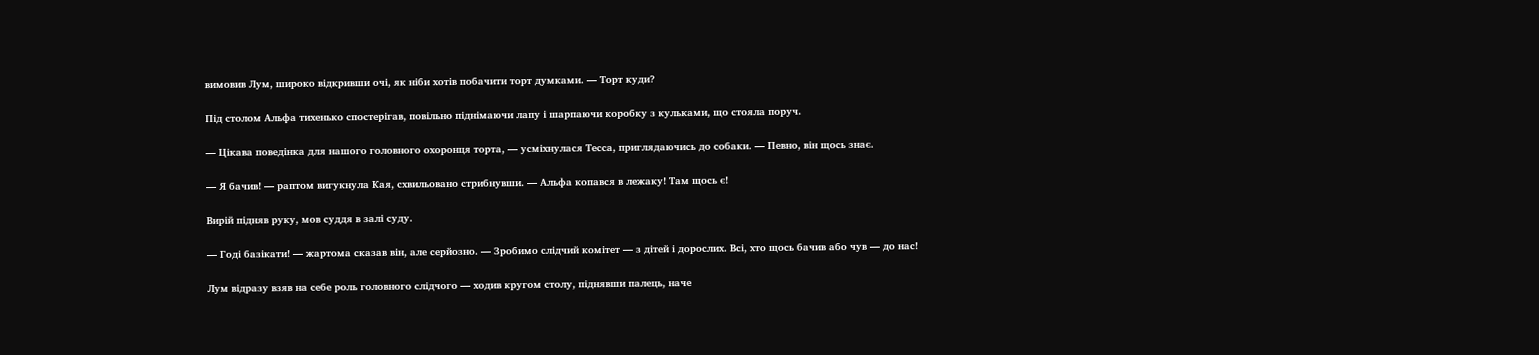вимовив Лум, широко відкривши очі, як ніби хотів побачити торт думками. — Торт куди?

Під столом Альфа тихенько спостерігав, повільно піднімаючи лапу і шарпаючи коробку з кульками, що стояла поруч.

— Цікава поведінка для нашого головного охоронця торта, — усміхнулася Тесса, приглядаючись до собаки. — Певно, він щось знає.

— Я бачив! — раптом вигукнула Кая, схвильовано стрибнувши. — Альфа копався в лежаку! Там щось є!

Вирій підняв руку, мов суддя в залі суду.

— Годі базікати! — жартома сказав він, але серйозно. — Зробимо слідчий комітет — з дітей і дорослих. Всі, хто щось бачив або чув — до нас!

Лум відразу взяв на себе роль головного слідчого — ходив кругом столу, піднявши палець, наче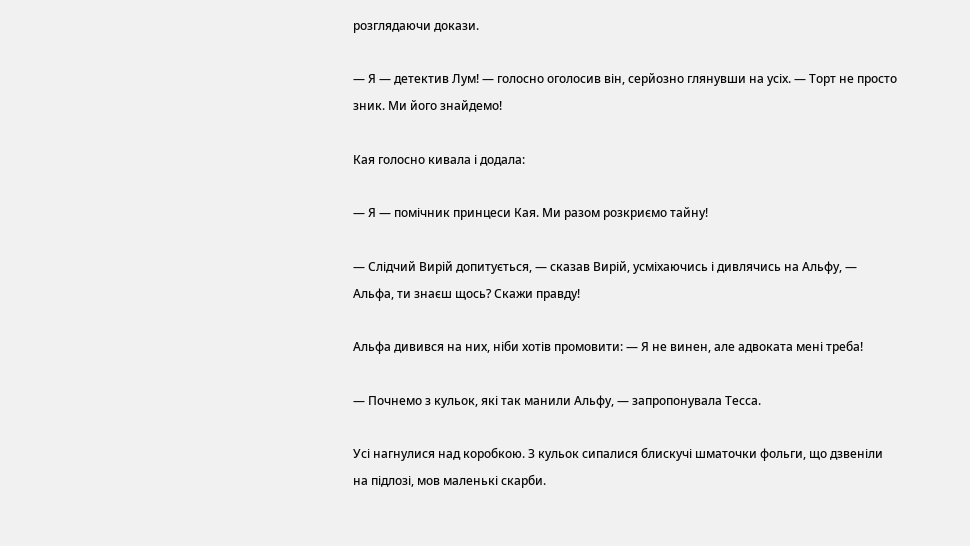розглядаючи докази.

— Я — детектив Лум! — голосно оголосив він, серйозно глянувши на усіх. — Торт не просто зник. Ми його знайдемо!

Кая голосно кивала і додала:

— Я — помічник принцеси Кая. Ми разом розкриємо тайну!

— Слідчий Вирій допитується, — сказав Вирій, усміхаючись і дивлячись на Альфу, — Альфа, ти знаєш щось? Скажи правду!

Альфа дивився на них, ніби хотів промовити: — Я не винен, але адвоката мені треба!

— Почнемо з кульок, які так манили Альфу, — запропонувала Тесса.

Усі нагнулися над коробкою. З кульок сипалися блискучі шматочки фольги, що дзвеніли на підлозі, мов маленькі скарби.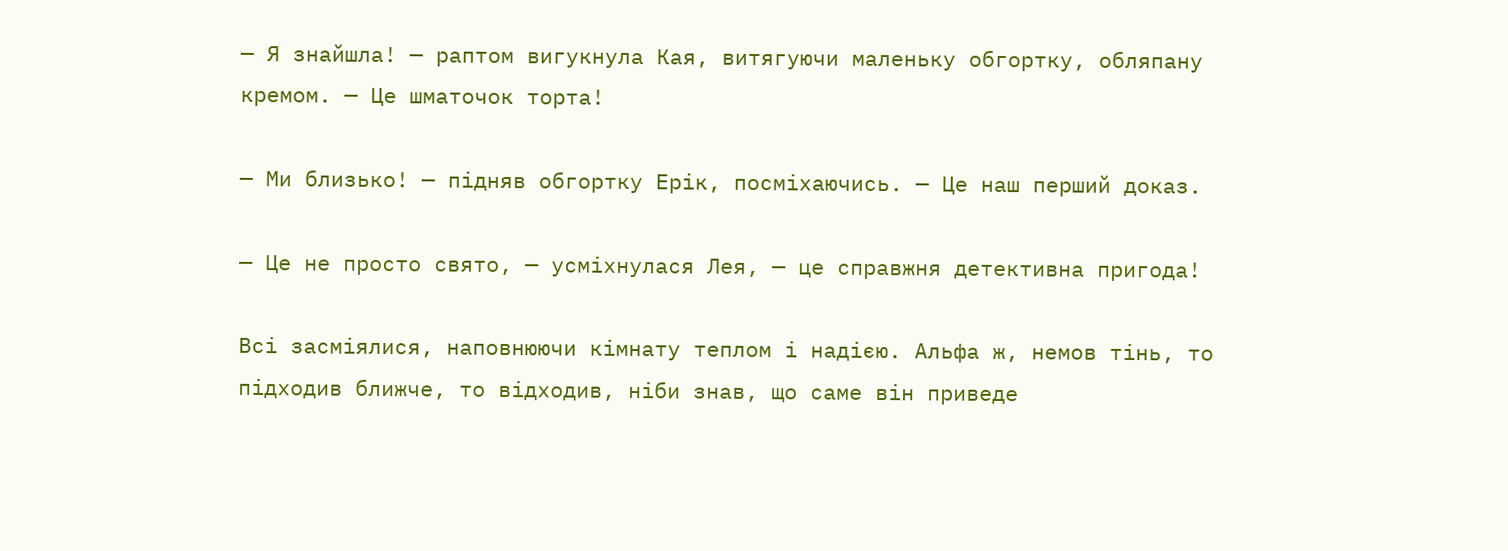— Я знайшла! — раптом вигукнула Кая, витягуючи маленьку обгортку, обляпану кремом. — Це шматочок торта!

— Ми близько! — підняв обгортку Ерік, посміхаючись. — Це наш перший доказ.

— Це не просто свято, — усміхнулася Лея, — це справжня детективна пригода!

Всі засміялися, наповнюючи кімнату теплом і надією. Альфа ж, немов тінь, то підходив ближче, то відходив, ніби знав, що саме він приведе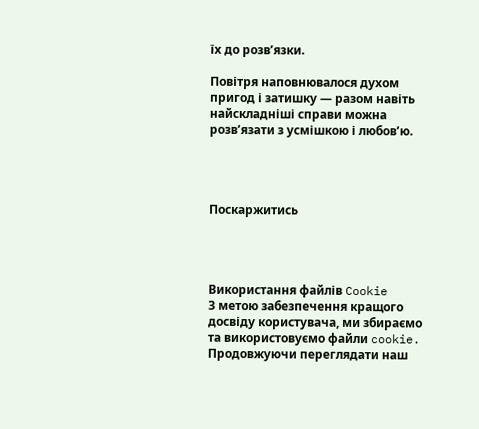їх до розв’язки.

Повітря наповнювалося духом пригод і затишку — разом навіть найскладніші справи можна розв’язати з усмішкою і любов’ю.




Поскаржитись




Використання файлів Cookie
З метою забезпечення кращого досвіду користувача, ми збираємо та використовуємо файли cookie. Продовжуючи переглядати наш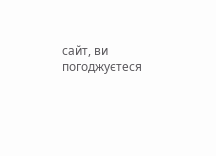сайт, ви погоджуєтеся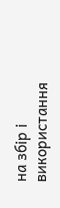на збір і використання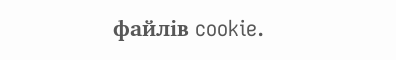файлів cookie.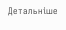Детальніше